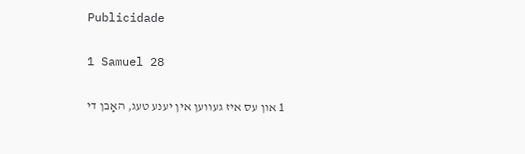Publicidade

1 Samuel 28

1 און עס איז געװען אין יענע טעג, האָבן די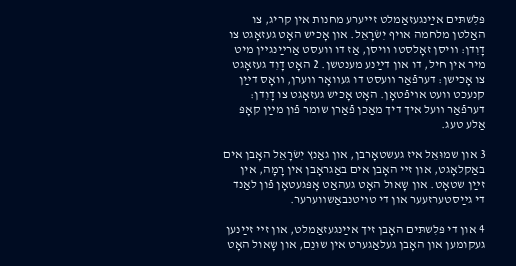פּלִשתּים אײַנגעזאַמלט זײערע מחנות אין קריג, צו האַלטן מלחמה אױף יִשׂרָאֵל. און אָכיש האָט געזאָגט צו דָוִדן: װיסן זאָלסטו װיסן, אַז דו װעסט אַרײַנגײן מיט מיר אין חיל, דו און דײַנע מענטשן. 2 האָט דָוִד געזאָגט צו אָכישן: דערפֿאַר װעסט דו געװאָר װערן, װאָס דײַן קנעכט װעט אױפֿטאָן. האָט אָכיש געזאָגט צו דָוִדן: דערפֿאַר װעל איך דיך מאַכן פֿאַרן שומר פֿון מײַן קאָפּ אַלע טעג.

3 און שמוּאֵל איז געשטאָרבן, און גאַנץ יִשׂרָאֵל האָבן אים באַקלאָגט, און זײ האָבן אים באַגראָבן אין רָמָה, אין זײַן שטאָט. און שָאול האָט געהאַט אָפּגעטאָן פֿון לאַנד די גײַסטערזעער און די טױטנבאַשװערער.

4 און די פּלִשתּים האָבן זיך אײַנגעזאַמלט, און זײ זײַנען געקומען און האָבן געלאַגערט אין שוּנֵם, און שָאול האָט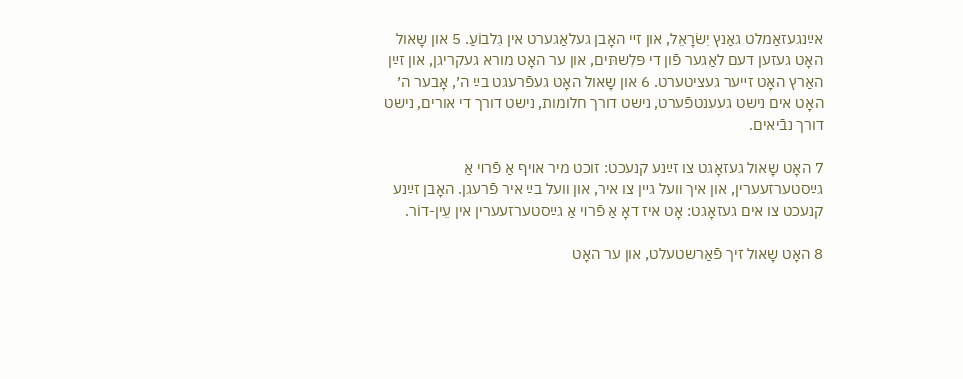אײַנגעזאַמלט גאַנץ יִשׂרָאֵל, און זײ האָבן געלאַגערט אין גִלבוֹעַ. 5 און שָאול האָט געזען דעם לאַגער פֿון די פּלִשתּים, און ער האָט מורא געקריגן, און זײַן האַרץ האָט זײער געציטערט. 6 און שָאול האָט געפֿרעגט בײַ ה׳, אָבער ה׳ האָט אים נישט געענטפֿערט, נישט דורך חלומות, נישט דורך די אורים, נישט דורך נבֿיאים.

7 האָט שָאול געזאָגט צו זײַנע קנעכט: זוכט מיר אױף אַ פֿרױ אַ גײַסטערזעערין, און איך װעל גײן צו איר, און װעל בײַ איר פֿרעגן. האָבן זײַנע קנעכט צו אים געזאָגט: אָט איז דאָ אַ פֿרױ אַ גײַסטערזעערין אין עֵין-דוֹר.

8 האָט שָאול זיך פֿאַרשטעלט, און ער האָט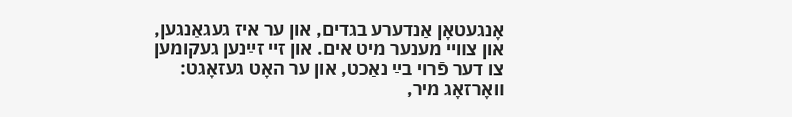אָנגעטאָן אַנדערע בגדים, און ער איז געגאַנגען, און צװײ מענער מיט אים. און זײ זײַנען געקומען צו דער פֿרױ בײַ נאַכט, און ער האָט געזאָגט: װאָרזאָג מיר,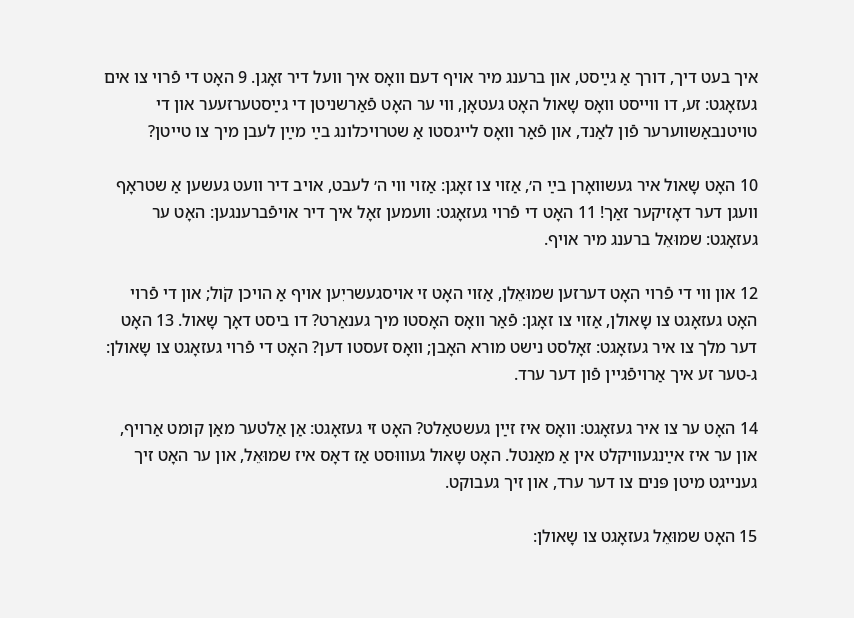איך בעט דיך, דורך אַ גײַסט, און ברענג מיר אױף דעם װאָס איך װעל דיר זאָגן. 9 האָט די פֿרױ צו אים געזאָגט: זע, דו װײסט װאָס שָאול האָט געטאָן, װי ער האָט פֿאַרשניטן די גײַסטערזעער און די טױטנבאַשװערער פֿון לאַנד, און פֿאַר װאָס לײגסטו אַ שטרױכלונג בײַ מײַן לעבן מיך צו טײטן?

10 האָט שָאול איר געשװאָרן בײַ ה׳, אַזױ צו זאָגן: אַזױ װי ה׳ לעבט, אױב דיר װעט געשען אַ שטראָף װעגן דער דאָזיקער זאַך! 11 האָט די פֿרױ געזאָגט: װעמען זאָל איך דיר אױפֿברענגען: האָט ער געזאָגט: שמוּאֵל ברענג מיר אױף.

12 און װי די פֿרױ האָט דערזען שמוּאֵלן, אַזױ האָט זי אױסגעשריִען אױף אַ הױכן קֹול; און די פֿרױ האָט געזאָגט צו שָאולן, אַזױ צו זאָגן: פֿאַר װאָס האָסטו מיך גענאַרט? דו ביסט דאָך שָאול. 13 האָט דער מלך צו איר געזאָגט: זאָלסט נישט מורא האָבן; װאָס זעסטו דען? האָט די פֿרױ געזאָגט צו שָאולן: ג‑טער זע איך אַרױפֿגײן פֿון דער ערד.

14 האָט ער צו איר געזאָגט: װאָס איז זײַן געשטאַלט? האָט זי געזאָגט: אַן אַלטער מאַן קומט אַרױף, און ער איז אײַנגעװיקלט אין אַ מאַנטל. האָט שָאול געװוּסט אַז דאָס איז שמוּאֵל, און ער האָט זיך גענײגט מיטן פּנים צו דער ערד, און זיך געבוקט.

15 האָט שמוּאֵל געזאָגט צו שָאולן: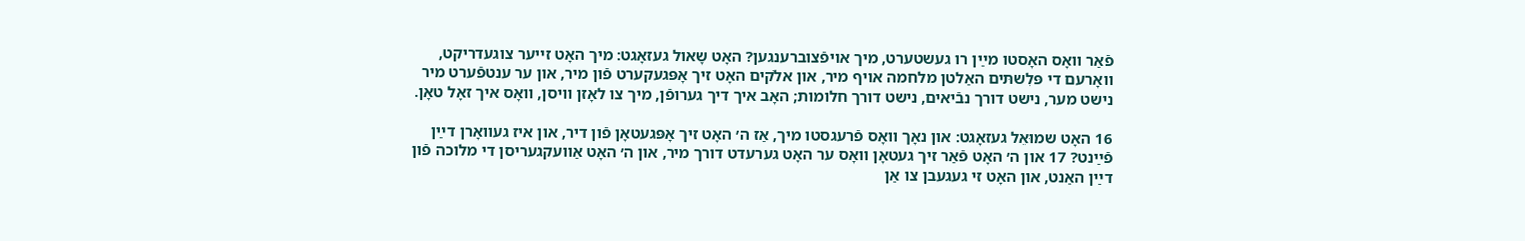פֿאַר װאָס האָסטו מײַן רו געשטערט, מיך אױפֿצוברענגען? האָט שָאול געזאָגט: מיך האָט זײער צוגעדריקט, װאָרעם די פּלִשתּים האַלטן מלחמה אױף מיר, און אלֹקים האָט זיך אָפּגעקערט פֿון מיר, און ער ענטפֿערט מיר נישט מער, נישט דורך נבֿיאים, נישט דורך חלומות; האָב איך דיך גערופֿן, מיך צו לאָזן װיסן, װאָס איך זאָל טאָן.

16 האָט שמוּאֵל געזאָגט: און נאָך װאָס פֿרעגסטו מיך, אַז ה׳ האָט זיך אָפּגעטאָן פֿון דיר, און איז געװאָרן דײַן פֿײַנט? 17 און ה׳ האָט פֿאַר זיך געטאָן װאָס ער האָט גערעדט דורך מיר, און ה׳ האָט אַװעקגעריסן די מלוכה פֿון דײַן האַנט, און האָט זי געגעבן צו אַן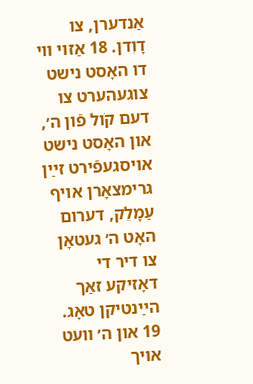אַנדערן, צו דָוִדן. 18 אַזױ װי דו האָסט נישט צוגעהערט צו דעם קֹול פֿון ה׳, און האָסט נישט אױסגעפֿירט זײַן גרימצאָרן אױף עַמָלֵק, דערום האָט ה׳ געטאָן צו דיר די דאָזיקע זאַך הײַנטיקן טאָג. 19 און ה׳ װעט אױך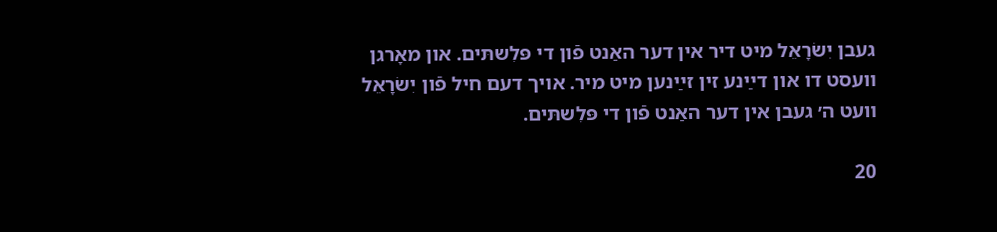געבן יִשׂרָאֵל מיט דיר אין דער האַנט פֿון די פּלִשתּים. און מאָרגן װעסט דו און דײַנע זין זײַנען מיט מיר. אױך דעם חיל פֿון יִשׂרָאֵל װעט ה׳ געבן אין דער האַנט פֿון די פּלִשתּים.

20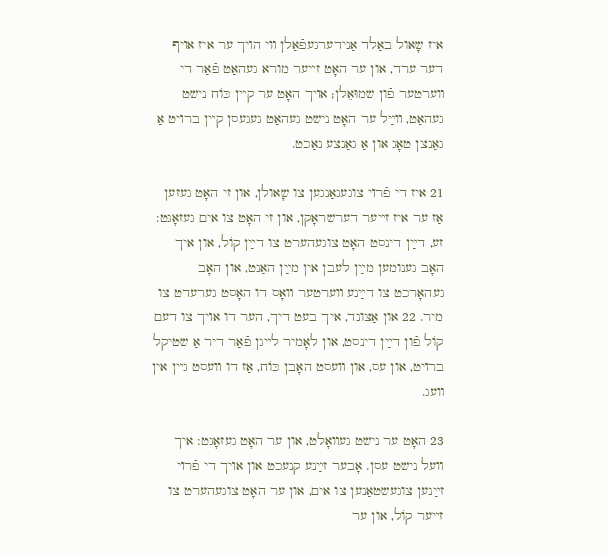איז שָאול באַלד אַנידערגעפֿאַלן װי הױך ער איז אױף דער ערד, און ער האָט זײער מורא געהאַט פֿאַר די װערטער פֿון שמוּאֵלן; אױך האָט ער קײן כּוֹח נישט געהאַט, װײַל ער האָט נישט געהאַט געגעסן קײן ברױט אַ גאַנצן טאָג און אַ גאַנצע נאַכט.

21 איז די פֿרױ צוגעגאַנגען צו שָאולן, און זי האָט געזען אַז ער איז זײער דערשראָקן, און זי האָט צו אים געזאָגט: זע, דײַן דינסט האָט צוגעהערט צו דײַן קֹול, און איך האָב גענומען מײַן לעבן אין מײַן האַנט, און האָב געהאָרכט צו דײַנע װערטער װאָס דו האָסט גערעדט צו מיר. 22 און אַצונד, איך בעט דיך, הער דו אױך צו דעם קֹול פֿון דײַן דינסט, און לאָמיר לײגן פֿאַר דיר אַ שטיקל ברױט, און עס, און װעסט האָבן כּוֹח, אַז דו װעסט גײן אין װעג.

23 האָט ער נישט געװאָלט, און ער האָט געזאָגט: איך װעל נישט עסן. אָבער זײַנע קנעכט און אױך די פֿרױ זײַנען צוגעשטאַנען צו אים, און ער האָט צוגעהערט צו זײער קֹול, און ער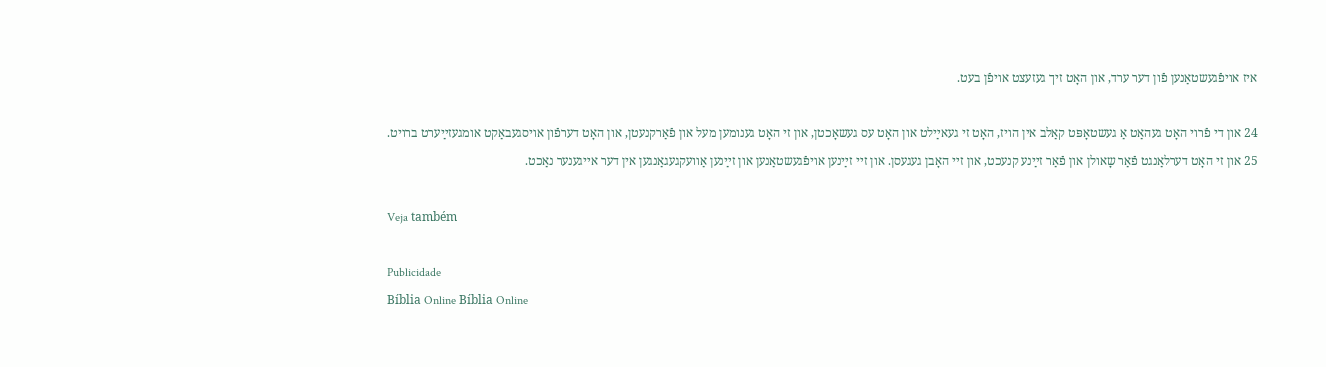איז אױפֿגעשטאַנען פֿון דער ערד, און האָט זיך געזעצט אױפֿן בעט.

24 און די פֿרױ האָט געהאַט אַ געשטאָפּט קאַלב אין הױז, האָט זי געאײַלט און האָט עס געשאָכטן, און זי האָט גענומען מעל און פֿאַרקנעטן, און האָט דערפֿון אױסגעבאַקט אומגעזײַערט ברױט. 25 און זי האָט דערלאַנגט פֿאַר שָאולן און פֿאַר זײַנע קנעכט, און זײ האָבן געגעסן. און זײ זײַנען אױפֿגעשטאַנען און זײַנען אַװעקגעגאַנגען אין דער אײגענער נאַכט.

Veja também

Publicidade
Bíblia Online Bíblia Online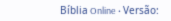Bíblia Online • Versão: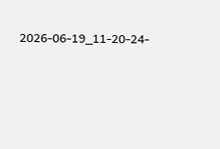2026-06-19_11-20-24-